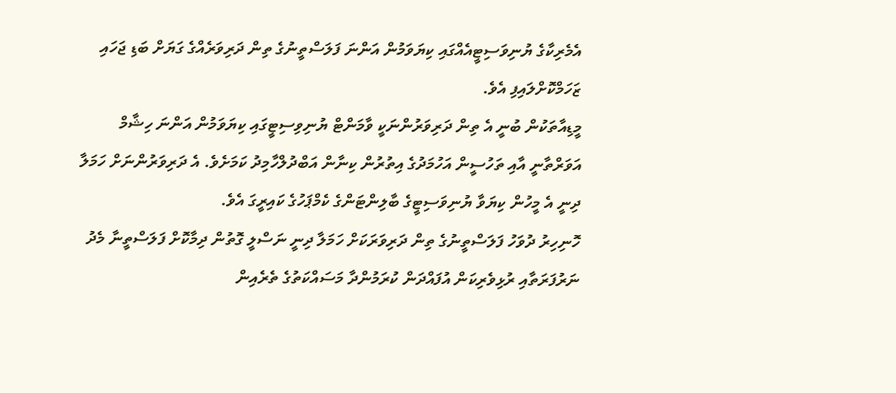އެމެރިކާގެ ޔުނިވަސިޓީއެއްގައި ކިޔަވަމުން އަންނަ ފަލަސްތީނުގެ ތިން ދަރިވަރެއްގެ ގަޔަށް ބަޑި ޖަހައި ޒަހަމްކޮށްލައިފި އެވެ.
މީޑިއާތަކުން ބުނީ އެ ތިން ދަރިވަރުންނަކީ ވާމަންޓް ޔުނިވިސިޓީގައި ކިޔަވަމުން އަންނަ ހިޝާމް އަވަރްތާނީ އާއި ތަހުސީން އަހުމަދުގެ އިތުރުން ކިނާން އަބްދުލްހާމިދު ކަމަށެވެ. އެ ދަރިވަރުންނަށް ހަމަލާ ދިނީ އެ މީހުން ކިޔަވާ ޔުނިވަސިޓީގެ ބާލިންޓަންގެ ކެމްޕަހުގެ ކައިރީގަ އެވެ.
ހޮނިހިރު ދުވަހު ފަލަސްތީނުގެ ތިން ދަރިވަރަކަށް ހަމަލާ ދިނީ ނަސްލީ ގޮތުން ދިމާކޮށް ފަލަސްތީނާ މެދު ނަރުފަރަތާއި ރުޅިވެރިކަން އުފައްދަން ކުރަމުންދާ މަސައްކަތުގެ ތެރެއިން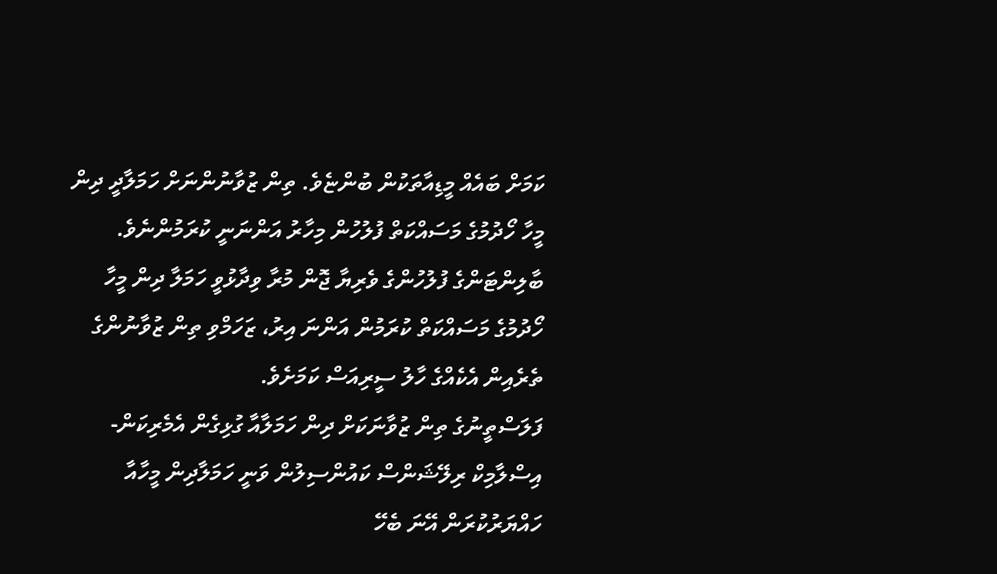ކަމަށް ބައެއް މީޑިއާތަކުން ބުންޏެވެ. ތިން ޒުވާނުންނަށް ހަމަލާދީ ދިން މީހާ ހޯދުމުގެ މަސައްކަތް ފުލުހުން މިހާރު އަންނަނީ ކުރަމުންނެވެ.
ބާލިންޓަންގެ ފުލުހުންގެ ވެރިޔާ ޖޮން މުރާ ވިދާޅުވީ ހަމަލާ ދިން މީހާ ހޯދުމުގެ މަސައްކަތް ކުރަމުން އަންނަ އިރު، ޒަހަމްވި ތިން ޒުވާނުންގެ ތެރެއިން އެކެއްގެ ހާލު ސީރިއަސް ކަމަށެވެ.
ފަލަސްތީނުގެ ތިން ޒުވާނަކަށް ދިން ހަމަލާއާ ގުޅިގެން އެމެރިކަން-އިސްލާމިކް ރިލޭޝަންސް ކައުންސިލުން ވަނީ ހަމަލާދިން މީހާއާ ހައްޔަރުކުރަން އޭނަ ބެހޭ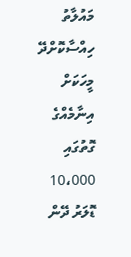މައުލާތު ހިއްސާކޮށްދޭ މީހަކަށް އިނާމެއްގެ ގޮތުގައި 10،000 ޑޮލަރު ދޭން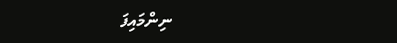ނިންމައިފަ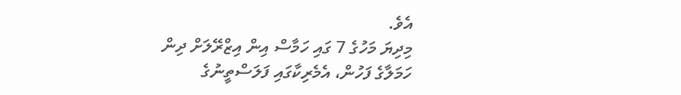އެވެ.
މިދިޔަ މަހުގެ 7 ގައި ހަމާސް އިން އިޒްރޭލަށް ދިން ހަމަލާގެ ފަހުން، އެމެރިކާގައި ފަލަސްތީނުގެ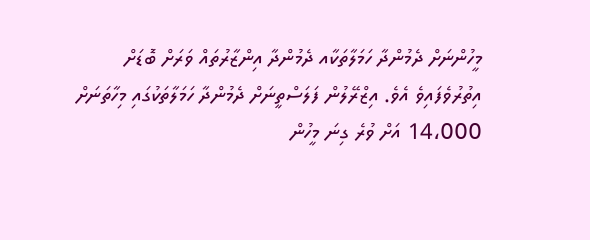މީހުންނަށް ދެމުންދާ ހަމަލާތަކާއ ދެމުންދާ އިންޒާރުތައް ވަރަށް ބޮޑަށް އިތުރުވެފައިވެ އެވެ. އިޒްރޭލުން ފަލަސްތީނަށް ދެމުންދާ ހަމަލާތަކުގައި މިހާތަނަށް 14،000 އަށް ވުރެ ގިނަ މީހުން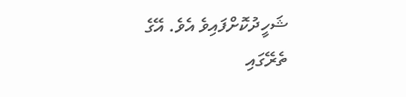ޝަހީދުކޮށްފައިވެ އެވެ. އޭގެ ތެރޭގައި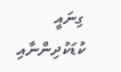ގިނައީ ކުޑަކުދިންނާއި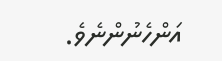އަންހެނުންނެވެ.